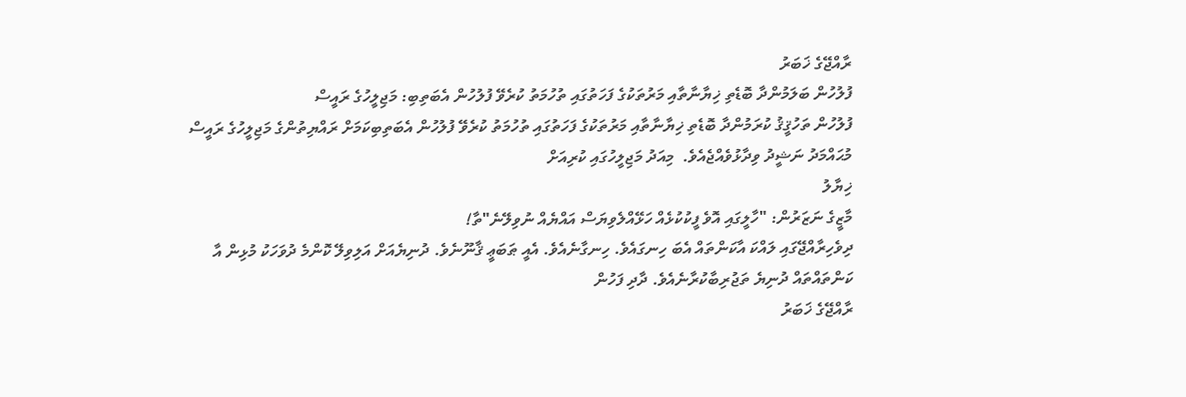ރާއްޖޭގެ ޚަބަރު
ފުލުހުން ބަލަމުންދާ ބޮޑެތި ޚިޔާނާތާއި މަރުތަކުގެ ފަހަތުގައި ތުހުމަތު ކުރެވޭ ފުލުހުން އެބަތިބި: މަޖިލީހުގެ ރައީސް
ފުލުހުން ތަހުޤީޤު ކުރަމުންދާ ބޮޑެތި ޚިޔާނާތާއި މަރުތަކުގެ ފަހަތުގައި ތުހުމަތު ކުރެވޭ ފުލުހުން އެބަތިބިކަމަށް ރައްޔިތުންގެ މަޖިލީހުގެ ރައީސް މުޙައްމަދު ނަޝީދު ވިދާޅުވެއްޖެއެވެ.  މިއަދު މަޖިލީހުގައި ކުރިއަށް
ޚިޔާލު
މާޒީގެ ނަޒަރުން: "ހާލީގައި އޮވެ ފީކުކުޅެއް ހަޅޭއްލެވިޔަސް އައްޔެއް ނުވިލޭނެ"ތާ!
ދިވެހިރާއްޖޭގައި ލައްކަ އާކަންތައް އެބަ ހިނގައެވެ. ހިނގާނެއެވެ. އެއީ ޠަބަޢީ ޤާނޫނެވެ. ދުނިޔެއަށް އަލިވިލޭ ކޮންމެ ދުވަހަކު މުޅިން އާ ކަންތައްތައް ދުނިޔެ ތަޖުރިބާކުރާނެއެވެ. ދާދި ފަހުން
ރާއްޖޭގެ ޚަބަރު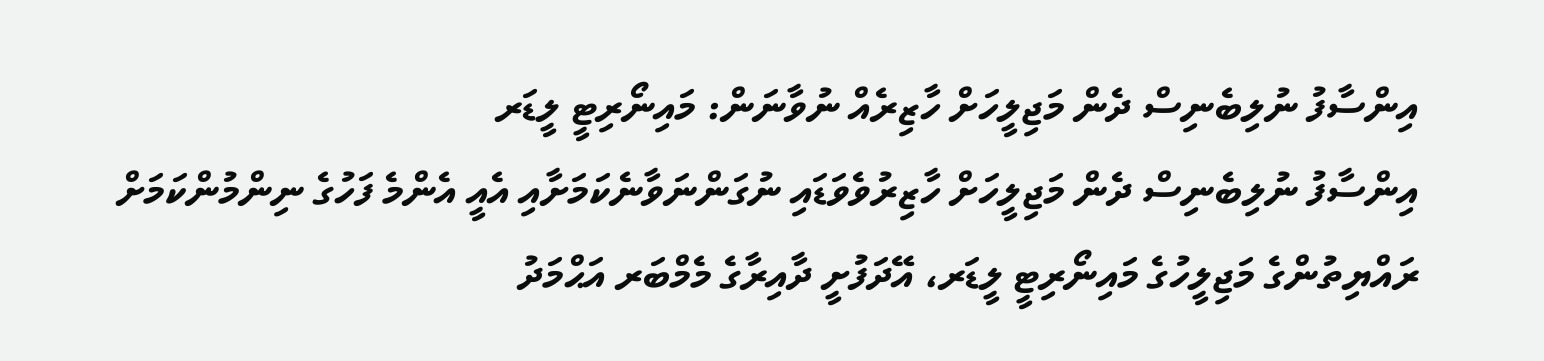އިންސާފު ނުލިބެނިސް ދެން މަޖިލީހަށް ހާޒިރެއް ނުވާނަން: މައިނޯރިޓީ ލީޑަރ
އިންސާފު ނުލިބެނިސް ދެން މަޖިލީހަށް ހާޒިރުވެވަޑައި ނުގަންނަވާނެކަމަށާއި އެއީ އެންމެ ފަހުގެ ނިންމުންކަމަށް ރައްޔިތުންގެ މަޖިލީހުގެ މައިނޯރިޓީ ލީޑަރ، އޭދަފުށީ ދާއިރާގެ މެމްބަރ އަޙްމަދު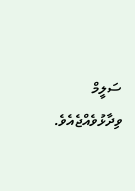ސަލީމް ވިދާޅުވެއްޖެއެވެ.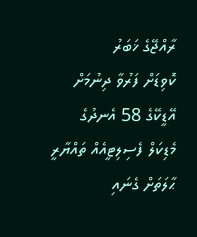ރާއްޖޭގެ ޚަބަރު
ކޮވިޑަށް ފަރުވާ ދިނުމަށް އޭޑީކޭގެ 58 އެނދުގެ މެޑިކަލް ފެސިލިޓީއެއް ތައްޔާރީ ޙާލަތަށް ގެނައި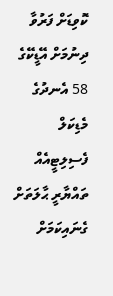ކޮވިޑަށް ފަރުވާ ދިނުމަށް އޭޑީކޭގެ 58 އެނދުގެ މެޑިކަލް ފެސިލިޓީއެއް ތައްޔާރީ ޙާލަތަށް ގެނައިކަމަށް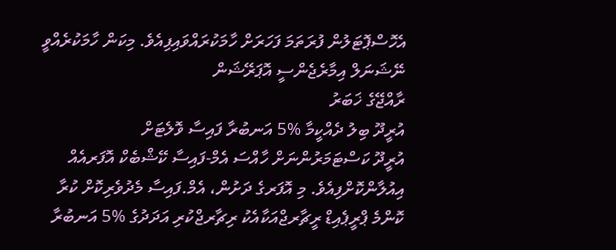އެހޮސްޕޮޓަލުން ފުރަތަމަ ފަހަރަށް ހާމަކުރައްވައިފިއެވެ. މިކަން ހާމަކުރެއްވީ ނޭޝަނަލް އިމާރެޖެންސީ އޮޕަރޭޝަން
ރާއްޖޭގެ ޚަބަރު
އުރީދޫ ބިލު ދެއްކީމާ %5 އަނބުރާ ފައިސާ ވޮލެޓަށް
އުރީދޫ ކަސްޓަމަރުންނަށް ހާއްސަ އެމް-ފައިސާ ކޭޝްބެކް އޮފަރއެއް އިއުލާންކޮށްފިއެވެ. މި އޮފަރގެ ދަށުން، އެމް.ފައިސާ މެދުވެރިކޮށް ކުރާ ކޮންމެ ޕްރީޕެއިޑް ރީޗާރޖްއަކާއެކު ރިޗާރޖްކުރި އަދަދުގެ %5 އަނބުރާ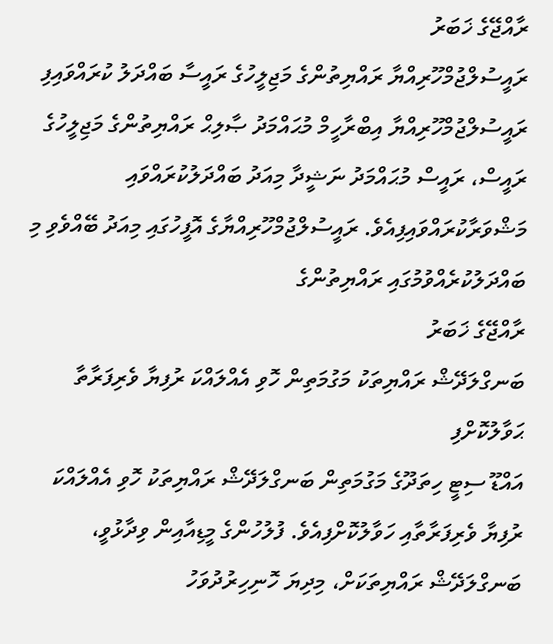ރާއްޖޭގެ ޚަބަރު
ރައީސުލްޖުމްހޫރިއްޔާ ރައްޔިތުންގެ މަޖިލީހުގެ ރައީސާ ބައްދަލު ކުރައްވައިފި
ރައީސުލްޖުމްހޫރިއްޔާ އިބްރާހީމް މުޙައްމަދު ޞާލިޙް ރައްޔިތުންގެ މަޖިލީހުގެ ރައީސް، ރައީސް މުޙައްމަދު ނަޝީދާ މިއަދު ބައްދަލުކުރައްވައި މަޝްވަރާކުރައްވައިފިއެވެ. ރައީސުލްޖުމްހޫރިއްޔާގެ އޮފީހުގައި މިއަދު ބޭއްވެވި މި ބައްދަލުކުރެއްވުމުގައި ރައްޔިތުންގެ
ރާއްޖޭގެ ޚަބަރު
ބަނގްލަދޭޝް ރައްޔިތަކު މަގުމަތިން ހޮވި އެއްލައްކަ ރުފިޔާ ވެރިފަރާތާ ޙަވާލުކޮށްފި
އައްޑޫ ސިޓީ ހިތަދޫގެ މަގުމަތިން ބަނގްލަދޭޝް ރައްޔިތަކު ހޮވި އެއްލައްކަ ރުފިޔާ ވެރިފަރާތާއި ހަވާލުކޮށްފިއެވެ. ފުލުހުންގެ މީޑިއާއިން ވިދާޅުވީ، ބަނގްލަދޭޝް ރައްޔިތަކަށް، މިދިޔަ ހޮނިހިރުދުވަހު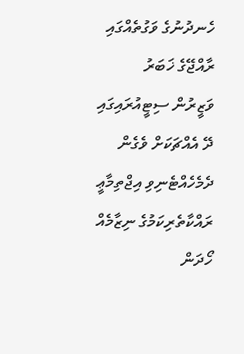ހެނދުނުގެ ވަގުތެއްގައި
ރާއްޖޭގެ ޚަބަރު
ވަޒީރުން ސިޓީއުރައިގައި ދޭ އެއްޗަކަށް ވެގެން ދެމެހެއްޓެނިވި އިޖްތިމާޢީ ރައްކާތެރިކަމުގެ ނިޒާމެއް ހޯދަން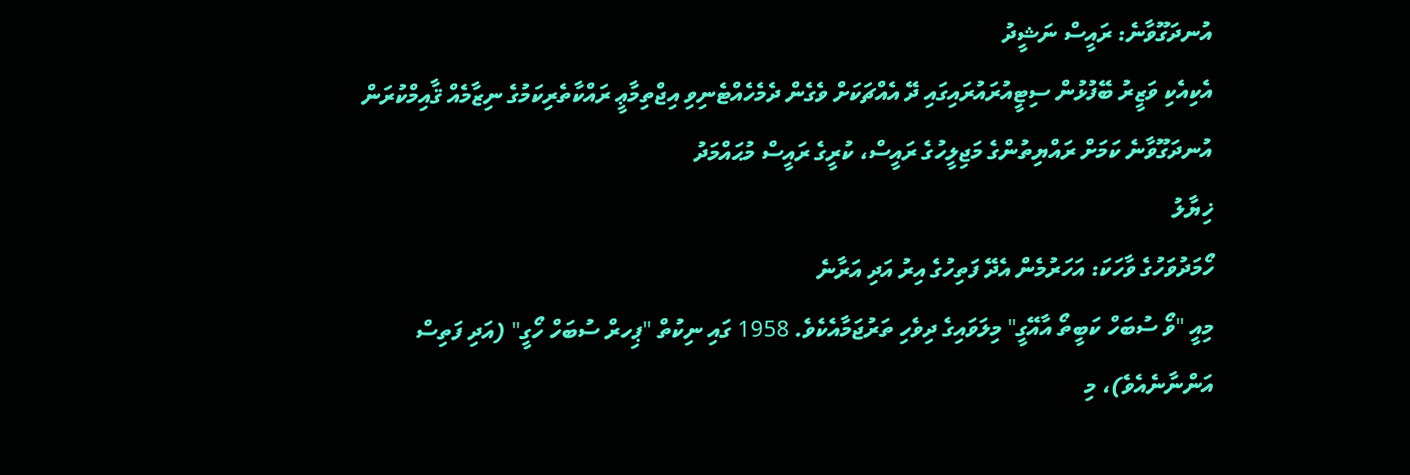އުނދަގޫވާނެ: ރައީސް ނަޝީދު
އެކިއެކި ވަޒީރު ބޭފުޅުން ސިޓީއުރައުރައިގައި ދޭ އެއްޗަކަށް ވެގެން ދެމެހެއްޓެނިވި އިޖްތިމާޢީ ރައްކާތެރިކަމުގެ ނިޒާމެއް ޤާއިމްކުރަން އުނދަގޫވާނެ ކަމަށް ރައްޔިތުންގެ މަޖިލީހުގެ ރައީސް، ކުރީގެ ރައީސް މުޙައްމަދު
ޚިޔާލު
ހޯމަދުވަހުގެ ވާހަކަ: އަހަރުމެން އެދޭ ފަތިހުގެ އިރު އަދި އަރާނެ
މިއީ "ވޯ ސުބަހް ކަބީތޯ އާއޭގީ" މިލަވައިގެ ދިވެހި ތަރުޖަމާއެކެވެ. 1958 ގައި ނިކުތް "ޕިހރް ސުބަހް ހޯގީ" (އަދި ފަތިސް އަންނާނެއެވެ)، މި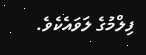ފިލްމުގެ ލަވައެކެވެ.